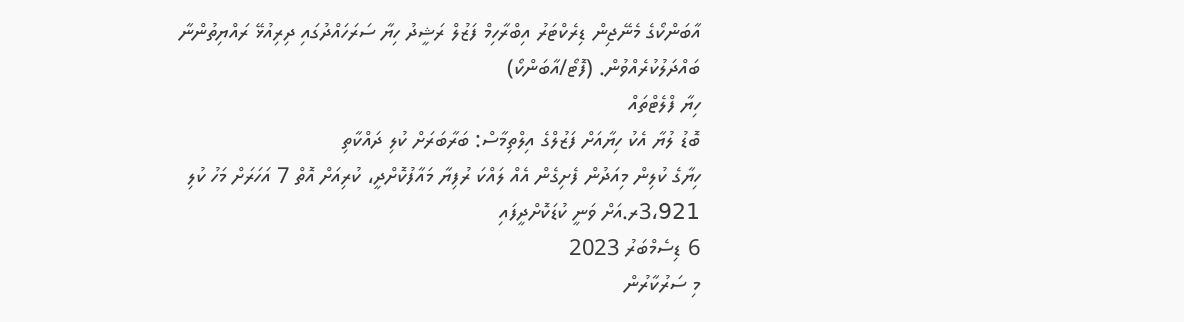އާބަންކޯގެ މެނޭޖިން ޑިރެކްޓަރު އިބްރާހިމް ފަޒުލް ރަޝީދު ހިޔާ ސަރަހައްދުގައި ދިރިއުޅޭ ރައްޔިތުންނާ ބައްދަލުކުރެއްވުން. (ފޮޓޯ/އާބަންކޯ)
ހިޔާ ފްލެޓްތައް
ބޮޑު ލުޔާ އެކު ހިޔާއަށް ފަޒުލްގެ އިލްތިމާސް: ބަރާބަރަށް ކުލި ދައްކާތި
ހިޔާގެ ކުލިން މިއަދުން ފެށިގެން އެއް ލައްކަ ރުފިޔާ މައާފުކޮށްދީ، ކުރިއަށް އޮތް 7 އަހަރަށް މަހު ކުލި 3،921ރ.އަށް ވަނީ ކުޑަކޮށްދީފައި
6 ޑިސެމްބަރު 2023
މި ސަރުކާރުން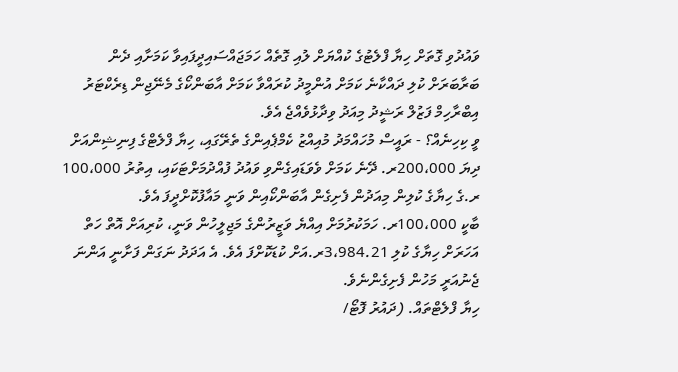ވައުދުވި ގޮތަށް ހިޔާ ފްލެޓުގެ ކުއްޔަށް ލުއި ގޮތެއް ހަމަޖައްސައިދީފައިވާ ކަމަށާއި ދެން ބަރާބަރަށް ކުލި ދައްކާނެ ކަމަށް އުންމީދު ކުރައްވާ ކަމަށް އާބަންކޯގެ މެނޭޖިން ޑިރެކްޓަރު އިބްރާހިމް ފަޒުލް ރަޝީދު މިއަދު ވިދާޅުވެއްޖެ އެވެ.
ވީ ކިހިނެއް؟ - ރައީސް މުހައްމަދު މުއިއްޒު ކެމްޕެއިންގެ ތެރޭގައި، ހިޔާ ފްލެޓްގެ ފިނިޝިންއަށް ދިޔަ 200،000ރ. ދޭނެ ކަމަށް ވެވަޑައިގެންވި ވައުދު ފުއްދުމަށްޓަކައި، އިތުރު 100،000 ރ.ގެ ހިޔާގެ ކުލިން މިއަދުން ފެށިގެން އާބަންކޯއިން ވަނީ މައާފުކޮށްދީފަ އެވެ.
ބާކީ 100،000ރ. ހަމަކުރުމަށް އިއްޔެ ވަޒީރުންގެ މަޖިލީހުން ވަނީ، ކުރިއަށް އޮތް ހަތް އަހަރަށް ހިޔާގެ ކުލި 3،984.21ރ.އަށް ކުޑަކޮށްފަ އެވެ. އެ އަދަދު ނަގަން ފަށާނީ އަންނަ ޖެނުއަރީ މަހުން ފެށިގެންނެވެ.
ހިޔާ ފްލެޓްތައް. (ދައުރު ފޮޓޯ/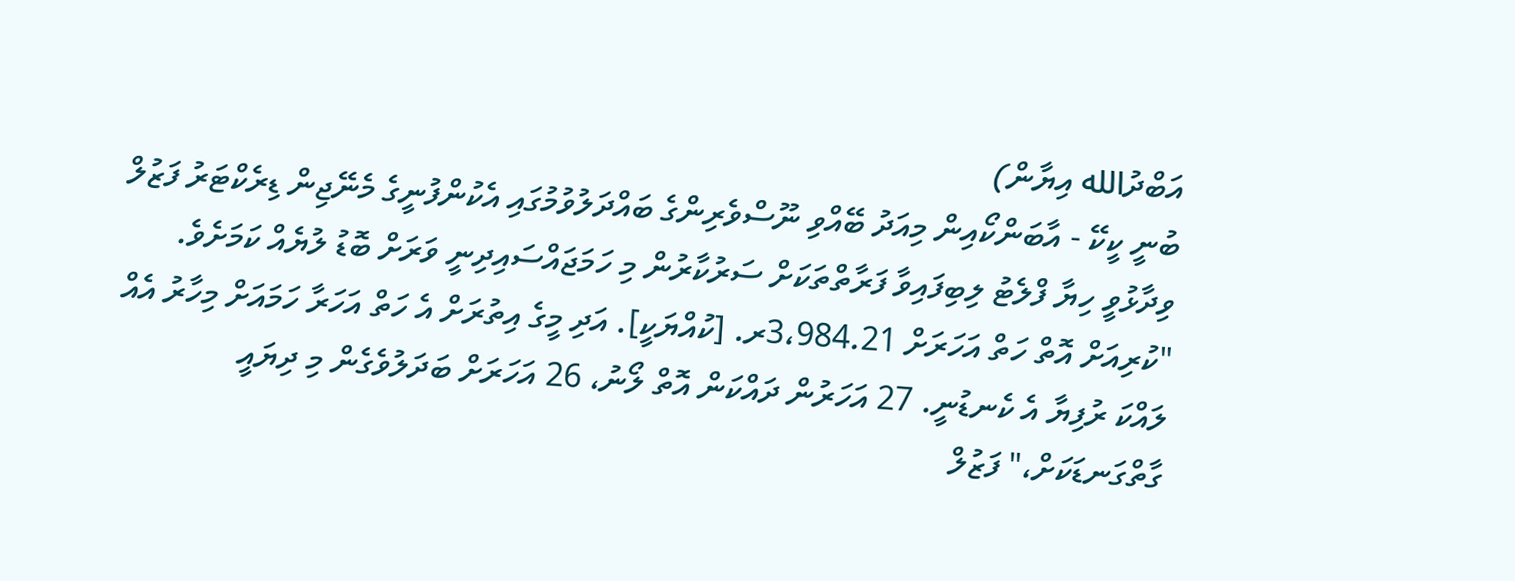އަބްދުالله އިޔާން)
ބުނީ ކީކޭ - އާބަންކޯއިން މިއަދު ބޭއްވި ނޫސްވެރިންގެ ބައްދަލުވުމުގައި އެކުންފުނީގެ މެނޭޖިން ޑިރެކްޓަރު ފަޒުލް ވިދާޅުވީ ހިޔާ ފްލެޓު ލިބިފައިވާ ފަރާތްތަކަށް ސަރުކާރުން މި ހަމަޖައްސައިދިނީ ވަރަށް ބޮޑު ލުޔެއް ކަމަށެވެ.
"ކުރިއަށް އޮތް ހަތް އަހަރަށް 3،984.21ރ. [ކުއްޔަކީ]. އަދި މީގެ އިތުރަށް އެ ހަތް އަހަރާ ހަމައަށް މިހާރު އެއް ލައްކަ ރުފިޔާ އެ ކެނޑުނީ. 27 އަހަރުން ދައްކަން އޮތް ލޯނު، 26 އަހަރަށް ބަދަލުވެގެން މި ދިޔައީ ގާތްގަނޑަކަށް،" ފަޒުލް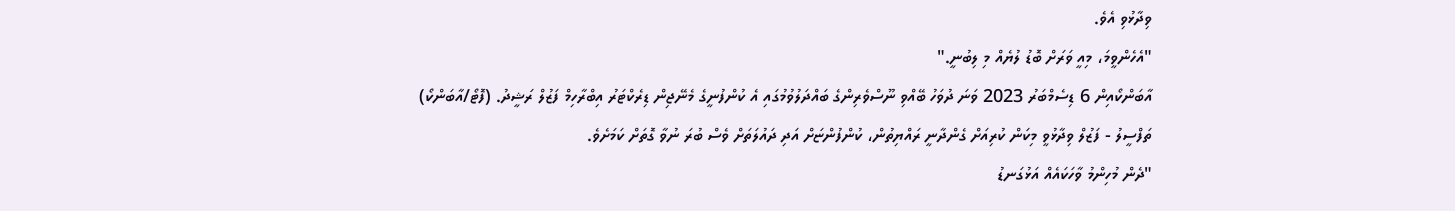ވިދާޅުވި އެވެ.
"އެހެންވީމަ، މިއީ ވަރަށް ބޮޑު ލުޔެއް މި ލިބުނީ."
އާބަންކޯއިން 6 ޑިސެމްބަރު 2023 ވަނަ ދުވަހު ބޭއްވި ނޫސްވެރިންގެ ބައްދަލުވުމުގައި އެ ކުންފުނީގެ މެނޭޖިން ޑިރެކްޓަރު އިބްރާހިމް ފަޒުލް ރަޝީދު. (ފޮޓޯ/އާބަންކޯ)
ތަފްސީލު - ފަޒުލް ވިދާޅުވީ މިކަން ކުރިއަށް ގެންދާނީ ރައްޔިތުން، ކުންފުންޏަށް އަދި ދައުލަތަށް ވެސް ބުރަ ނުވާ ގޮތަށް ކަމަށެވެ.
"ދެން މުހިންމު ވާހަކައެއް އަޅުގަނޑު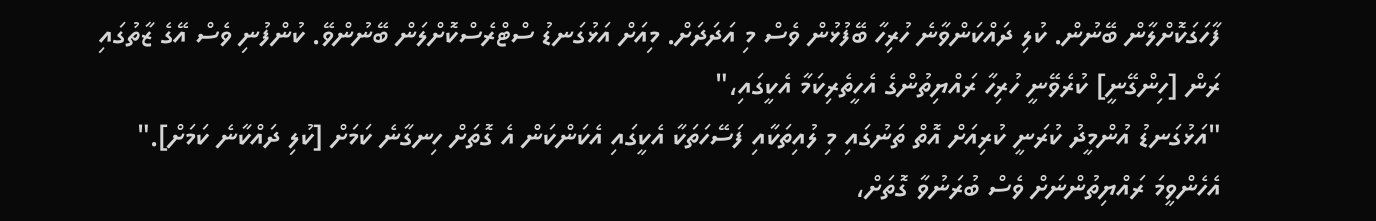ފާހަގަކޮށްލާން ބޭނުން. ކުލި ދައްކަންވާނެ ހުރިހާ ބޭފުޅުން ވެސް މި އަދަދަށް. މިއަށް އަޅުގަނޑު ސްޓްރެސްކޮށްލަން ބޭނުންވޭ. ކުންފުނި ވެސް އޭގެ ޒާތުގައި ރަން [ހިންގޭނީ] ކުރެވޭނީ ހުރިހާ ރައްޔިތުންގެ އެހީތެރިކަމާ އެކީގައި،"
"އަޅުގަނޑު އުންމީދު ކުރަނީ ކުރިއަށް އޮތް ތަނުގައި މި ލުއިތަކާއި ފަސޭހަތަކާ އެކީގައި އެކަންކަން އެ ގޮތަށް ހިނގާނެ ކަމަށް [ކުލި ދައްކާނެ ކަމަށް]."
އެހެންވީމަ ރައްޔިތުންނަށް ވެސް ބުރަނުވާ ގޮތަށް،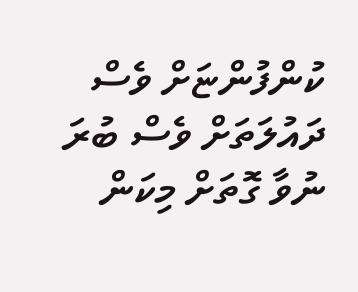ކުންފުންޏަށް ވެސް ދައުލަތަށް ވެސް ބުރަ ނުވާ ގޮތަށް މިކަން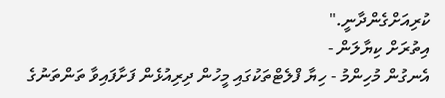ކުރިއަށްގެންދާނީ."
އިތުރަށް ކިޔާލަން -
އެނގުން މުހިންމު - ހިޔާ ފްލެޓްތަކުގައި މީހުން ދިރިއުޅެން ފަށާފައިވާ ތަންތަނުގެ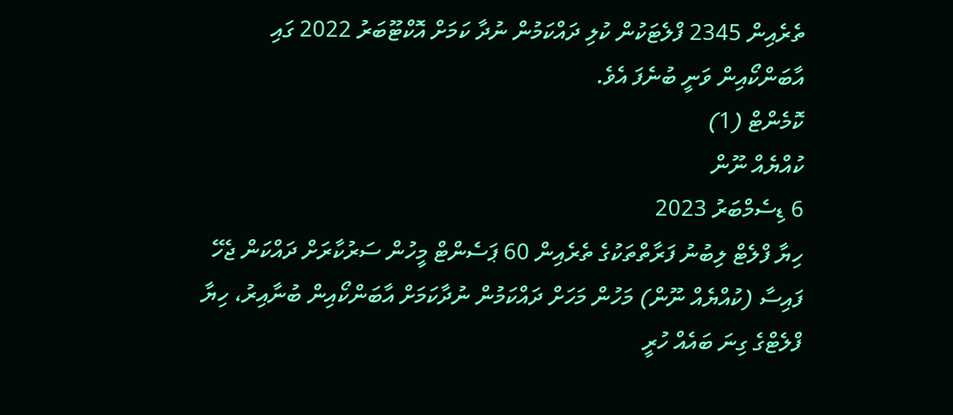ތެރެއިން 2345 ފްލެޓަކުން ކުލި ދައްކަމުން ނުދާ ކަމަށް އޮކްޓޫބަރު 2022 ގައި އާބަންކޯއިން ވަނީ ބުނެފަ އެވެ.
ކޮމެންޓް (1)
ކުއްޔެއް ނޫން
6 ޑިސެމްބަރު 2023
ހިޔާ ފްލެޓް ލިބުނު ފަރާތްތަކުގެ ތެރެއިން 60 ޕަސެންޓް މީހުން ސަރުކާރަށް ދައްކަން ޖެހޭ ފައިސާ (ކުއްޔެއް ނޫން) މަހުން މަހަށް ދައްކަމުން ނުދާކަމަށް އާބަންކޯއިން ބުނާއިރު، ހިޔާ ފްލެޓްގެ ގިނަ ބައެއް ހުރީ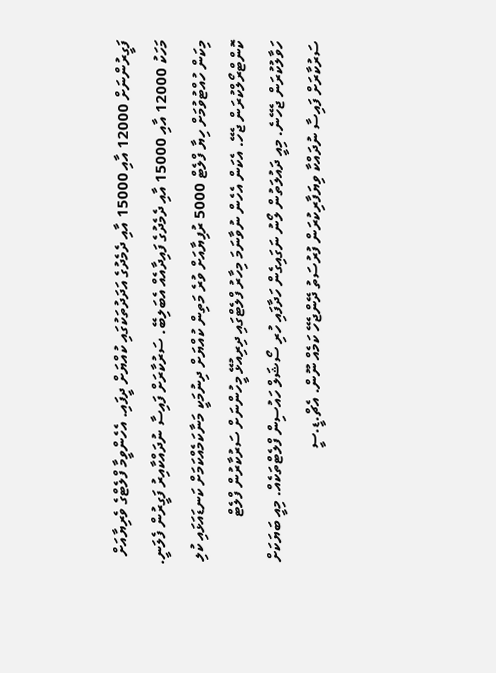ފަގީރުންނަށް 12000 އާއި 15000 އާއި ދެމެދުގެ އަދަދުތަކުގައި ކުއްޔަށް ދީފައި. އެހެންވީމާ ފްލެޓްގެ ވެރިޔާއަށް މަހަކު 12000 އާއި 15000 އާއި ދެމެދުގެ ފައިދާއެއް އެބަލިބޭ. ސަރުކާރަށް ފައިސާ ނުދައްކާއިރު ފަގީރުން ފެލަނީ. މިކަން ހުއްޓުވުމަށް ހިޔާ ފްލެޓް 5000 ރުފިޔާއަށް ވުރެ މަތިން ކުއްޔަށް ދިނުމަކީ މަނާކަމެއްކަމަށް ކަނޑައަޅައި ކުލި ކޮންޓްރޯލްކުރަން ޖެހޭ. އެކަން އެހެން ނުވާނަމަ މިހާރު ފްލެޓްގައި ދިރިއުޅޭ މީހުންނަށް ސަރުކާރުން ފްލެޓް ހަވާލުކުރަން ޖެހޭނެ. މިއީ ދައުލަތުން ލޯނު ނަގައިގެން ހަދާފައި ހުރި ސޯޝަލް ހައުސިން ފްލެޓްތަކެއް. މިއީ ބަޔަކަށް ސަރުކާރަށް ފައިސާ ނުދައްކާ ވިޔަފާރިކުރަން ފުރުސަތު ދޭންޖެހޭ ކަމެއް ނޫން. އެޗް.ޑީ.ސީ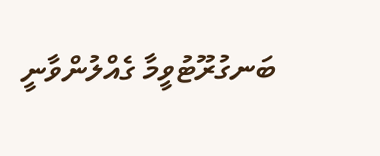ބަނގުރޫޓުވީމާ ގެއްލުންވާނީ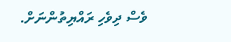ވެސް ދިވެހި ރައްޔިތުންނަށް.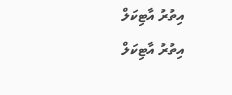އިތުރު އާޓިކަލް
އިތުރު އާޓިކަލް